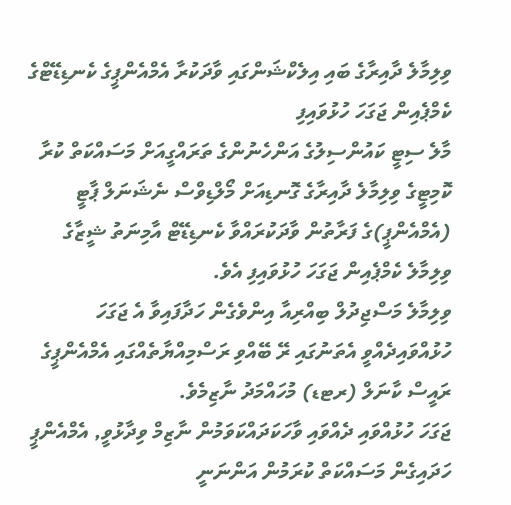ވިލިމާލެ ދާއިރާގެ ބައި އިލެކްޝަންގައި ވާދަކުރާ އެމްއެންޕީގެ ކެނޑިޑޭޓްގެ ކެމްޕެއިން ޖަގަހަ ހުޅުވައިފި
މާލެ ސިޓީ ކައުންސިލުގެ އަންހެނުންގެ ތަރައްގީއަށް މަސައްކަތް ކުރާ ކޮމިޓީގެ ވިލިމާލެ ދާއިރާގެ ގޮނޑިއަށް މޯލްޑިވްސް ނެޝަނަލް ޕާޓީ (އެމްއެންޕީ)ގެ ފަރާތުން ވާދަކުރައްވާ ކެނޑިޑޭޓް އާމިނަތު ޝީޒާގެ ވިލިމާލެ ކެމްޕެއިން ޖަގަހަ ހުޅުވައިފި އެވެ.
ވިލިމާލެ މަސްޖިދުލް ބިއްރިއާ އިންވެގެން ހަދާފައިވާ އެ ޖަގަހަ ހުޅުއްވައިދެއްވީ އެތަނުގައި ރޭ ބޭއްވި ރަސްމިއްޔާތެއްގައި އެމްއެންޕީގެ ރައީސް ކާނަލް (ރޓޑ) މުހައްމަދު ނާޒިމެވެ.
ޖަގަހަ ހުޅުއްވައި ދެއްވައި ވާހަކަދައްކަވަމުން ނާޒިމް ވިދާޅުވީ, އެމްއެންޕީ ހަދައިގެން މަސައްކަތް ކުރަމުން އަންނަނީ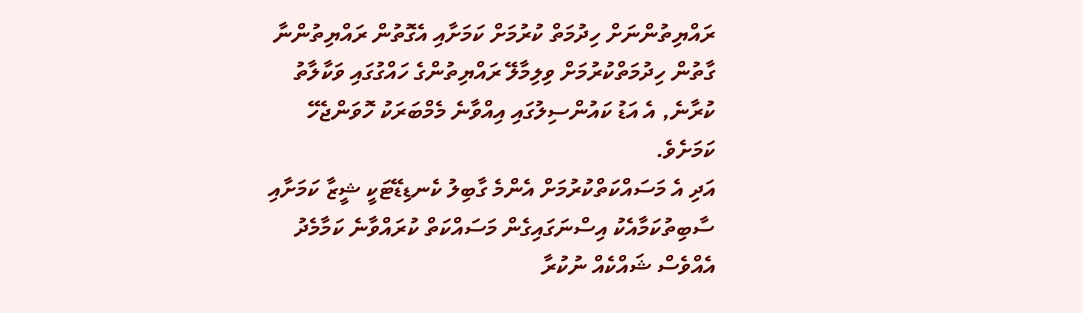ރައްޔިތުންނަށް ހިދުމަތް ކުރުމަށް ކަމަށާއި އެގޮތުން ރައްޔިތުންނާ ގާތުން ހިދުމަތްކުރުމަށް ވިލިމާލޭ ރައްޔިތުންގެ ހައްގުގައި ވަކާލާތު ކުރާނެ, އެ އަޑު ކައުންސިލުގައި އިއްވާނެ މެމްބަރަކު ހޮވަންޖެހޭ ކަމަށެވެ.
އަދި އެ މަސައްކަތްކުރުމަށް އެންމެ ގާބިލު ކެނޑިޑޭޓަކީ ޝީޒާ ކަމަށާއި ސާބިތުކަމާއެކު އިސްނަގައިގެން މަސައްކަތް ކުރައްވާނެ ކަމާމެދު އެއްވެސް ޝައްކެއް ނުކުރާ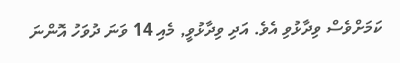ކަމަށްވެސް ވިދާޅުވި އެވެ. އަދި ވިދާޅުވީ, މެއި 14 ވަނަ ދުވަހު އޮންނަ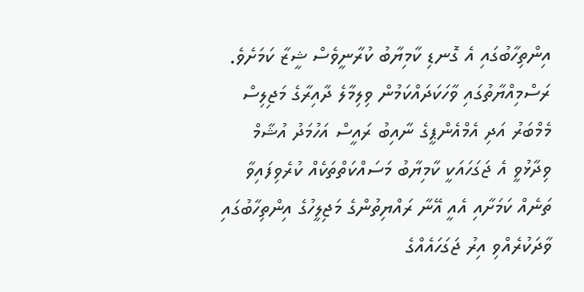އިންތިހާބުގައި އެ ގޮނޑި ކާމިޔާބު ކުރާނީވެސް ޝީޒާ ކަމަށެވެ.
ރަސްމިއްޔާތުގައި ވާހަކަދައްކަމުން ވިލިމާލެ ދާއިރާގެ މަޖިލިސް މެމްބަރު އަދި އެމްއެންޕީގެ ނާއިބު ރައީސް އަހުމަދު އުޝާމް ވިދާޅުވީ އެ ޖަގަހައަކީ ކާމިޔާބު މަސައްކަތްތަކެއް ކުރެވިފައިވާ ތަނެއް ކަމަށާއި އެއީ އޭނާ ރައްޔިތުންގެ މަޖިލީހުގެ އިންތިހާބުގައި ވާދަކުރެއްވި އިރު ޖަގަހައެއްގެ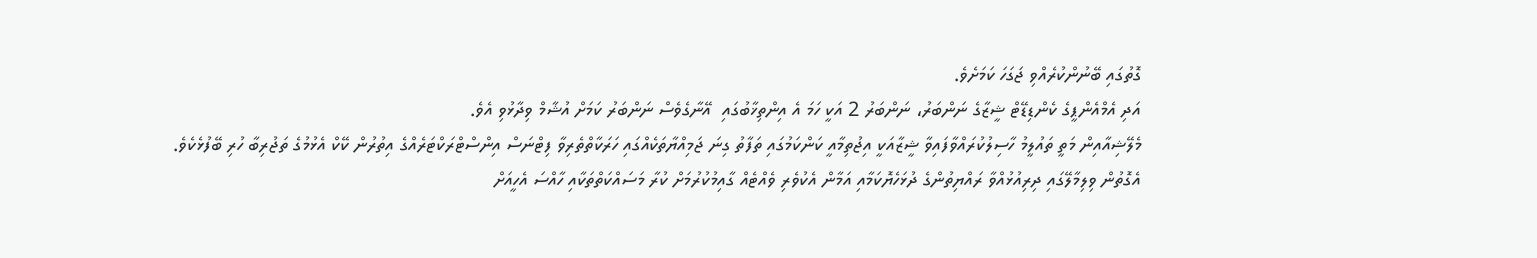ގޮތުގައި ބޭނުންކުރެއްވި ޖަގަހަ ކަމަށެވެ.
އަދި އެމްއެންޕީގެ ކެންޑިޑޭޓް ޝީޒާގެ ނަންބަރު، ނަންބަރު 2 އަކީ ހަމަ އެ އިންތިޚާބުގައި  އޭނާގެވެސް ނަންބަރު ކަމަށް އުޝާމް ވިދާޅުވި އެވެ.
މެލޭޝިއާއިން މަތީ ތައުލީމު ހާސިލުކުރައްވާފައިވާ ޝީޒާއަކީ އިޖުތިމާއީ ކަންކަމުގައި ތަފާތު ގިނަ ޖަމިއްޔާތަކެއްގައި ހަރަކާތްތެރިވާ ފިޓްނަސް އިންސްޓްރަކްޓަރެއްގެ އިތުރުން ކޭކް އެޅުމުގެ ތަޖުރިބާ ހުރި ބޭފުޅެކެވެ.
އެގޮތުން ވިލިމާލޭގައި ދިރިއުޅުއްވާ ރައްޔިތުންގެ ދުޅަހެޔޮކަމާއި އަމާން އެކުވެރި ވެއްޓެއް ގާއިމުކުރުމަށް ކުރާ މަސައްކަތްތަކާއި ހާއްސަ އެހީއަށް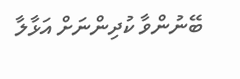ބޭނުންވާ ކުދިންނަށް އަޅާލާ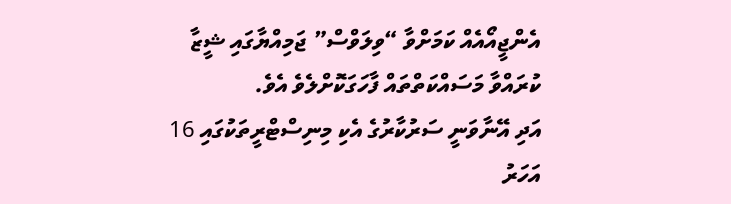އެންޖީއޯއެއް ކަމަށްވާ “ވިލަވްސް” ޖަމިއްޔާގައި ޝީޒާ ކުރައްވާ މަސައްކަތްތައް ފާހަގަކޮށްލެވެ އެވެ.
އަދި އޭނާވަނީ ސަރުކާރުގެ އެކި މިނިސްޓްރީތަކުގައި 16 އަހަރު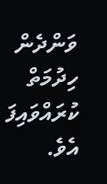ވަންދެން ހިދުމަތް ކުރައްވައިފަ އެވެ.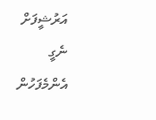އަރުޝީފަށް ނެގީ
އެންމެފަހުން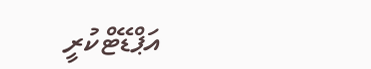އަޕްޑޭޓްކުރީ